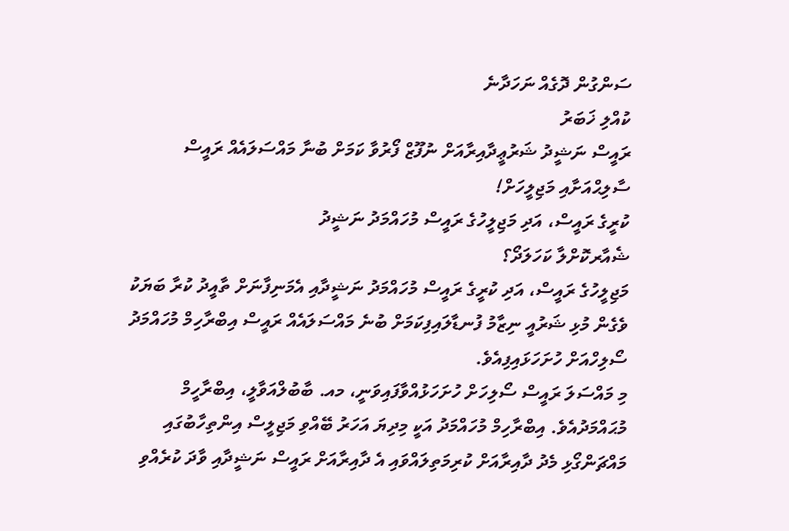ސަންގުން ދޮގެއް ނަހަދާނެ
ކުއްލި ޚަބަރު
ރައީސް ނަޝީދު ޝަރުޢީދާއިރާއަށް ނުފޫޒް ފޯރުވާ ކަމަށް ބުނާ މައްސަލައެއް ރައީސް ސާލިޙްއަށާއި މަޖިލީހަށް!
ކުރީގެ ރައީސް، އަދި މަޖިލީހުގެ ރައީސް މުހައްމަދު ނަޝީދު
ޝެއާރކޮށްލާ ކަހަލަދޯ؟
މަޖިލީހުގެ ރައީސް، އަދި ކުރީގެ ރައީސް މުހައްމަދު ނަޝީދާއި އެމަނިފާނަށް ތާއީދު ކުރާ ބަޔަކު ވެގެން މުޅި ޝަރުއީ ނިޒާމު ފުނޑާލައިފިކަމަށް ބުނެ މައްސަލައެއް ރައީސް އިބްރާހިމް މުހައްމަދު ސޯލިހްއަށް ހުށަހަޅައިފިއެވެ.
މި މައްސަލަ ރައީސް ސޯލިހަށް ހުށަހަޅުއްވާފައިވަނީ، މއ. ބާބުލްއަވާލީ، އިބްރާހީމް މުޙައްމަދުއެވެ. އިބްރާހިމް މުހައްމަދު އަކީ މިދިޔަ އަހަރު ބޭއްވި މަޖިލީސް އިންތިހާބުގައި މައްޗަންގޯޅި މެދު ދާއިރާއަށް ކުރިމަތިލައްވައި އެ ދާއިރާއަށް ރައީސް ނަޝީދާއި ވާދަ ކުރެއްވި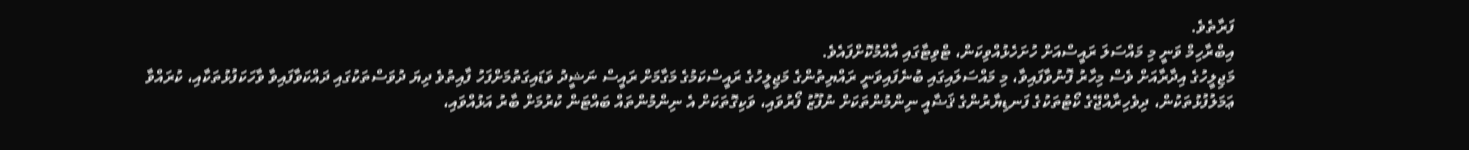ފަރާތެވެ.
އިބްރާހިމް ވަނީ މި މައްސަލަ ރައީސްއަށް ހުށަހެޅުއްވިކަން، ޓްވިޓާގައި އާއްމުކޮށްފައެވެ.
މަޖިލީހުގެ އިދާރާއަށް ވެސް މިހާރު ފޮނުވާފައިވާ، މި މައްސަލައިގައި ބުނެފައިވަނީ ރައްޔިތުންގެ މަޖިލީހުގެ ރައީސްކަމުގެ މަގާމަށް ރައީސް ނަޝީދު ވަޑައިގަތުމަށްފަހު ފާއިތުވެ ދިޔަ ދުވަސްތަކުގައި ދައްކަވާފައިވާ ވާހަކަފުޅުތަކާއި، ކުރައްވާ ޢަމަލުފުޅުތަކުން، ދިވެހިރާއްޖޭގެ ކޯޓުތަކުގެ ފަނޑިޔާރުންގެ ޤަޟާއީ ނިންމުންތަކަށް ނުފޫޒު ފޯރުވައި، ވަކިގޮތަކަށް އެ ނިންމުންތައް ބައްޓަން ކުރުމަށް ބާރު އަޅުއްވައި،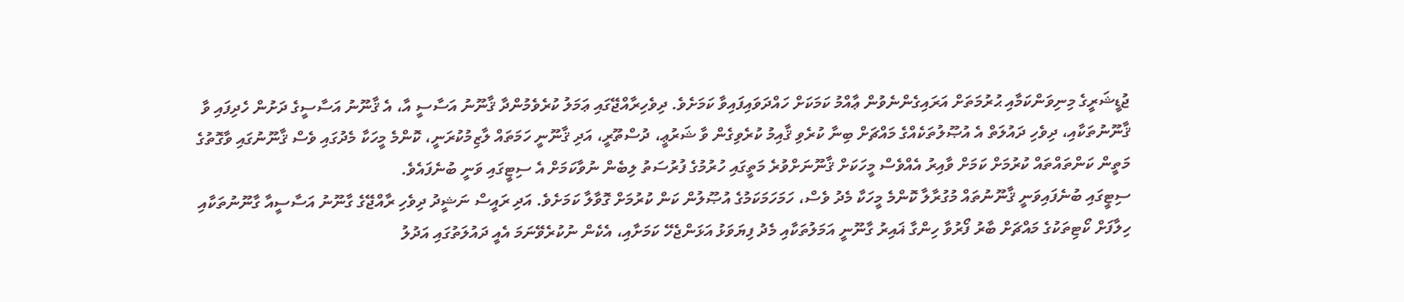ޖުޑީޝަރީގެ މިނިވަންކަމާއި ޙުރުމަތަށް އަރައިގެންނެވުން ޢާއްމު ކަމަކަށް ހައްދަވައިފައިވާ ކަމަށެވެ. ދިވެހިރާއްޖޭގައި ޢަމަލު ކުރެވެމުންދާ ޤާނޫނު އަސާސީ އާ، އެ ޤާނޫނު އަސާސީގެ ދަށުން ހެދިފައި ވާ ޤާނޫނުތަކާއި، ދިވެހި ދައުލަތް އެ އުޞޫލުތަކެއްގެ މައްޗަށް ބިނާ ކުރެވި ޤާއިމު ކުރެވިގެން ވާ ޝަރުޢީ، ދުސްތޫރީ، އަދި ޤާނޫނީ ހަމަތައް ލާޒިމުކުރަނީ، ކޮންމެ މީހަކާ މެދުގައި ވެސް ޤާނޫނުގައި ވާގޮތުގެ މަތީން ކަންތައްތައް ކުރުމަށް ކަމަށް ވާއިރު އެއްވެސް މީހަކަށް ޤާނޫނަށްވުރެ މަތީގައި ހުރުމުގެ ފުރުސަތު ލިބެން ނުވާކަމަށް އެ ސިޓީގައި ވަނީ ބުނެފައެވެ.
ސިޓީގައި ބުނެފައިވަނީ ޤާނޫނުތައް މުގުރާލާ ކޮންމެ މީހަކާ މެދު ވެސް، ހަމަހަމަކަމުގެ އުޞޫލުން ކަން ކުރުމަށް ގޮވާލާ ކަމަށެވެ. އަދި ރައީސް ނަޝީދު ދިވެހި ރާއްޖޭގެ ގާނޫނު އަސާސީއާ ގާނޫނުތަކާއި ހިލާފަށް ކޯޓިތަކުގެ މައްޗަށް ބާރު ފޯރުވާ ހިންގާ ޣައިރު ގާނޫނީ އަމަލުތަކާއި މެދު ފިޔަވަޅު އަޅަންޖެހޭ ކަމަށާއި، އެކެން ނުކުރެވޭނަމަ އެއީ ދައުލަތުގައި އަދުލު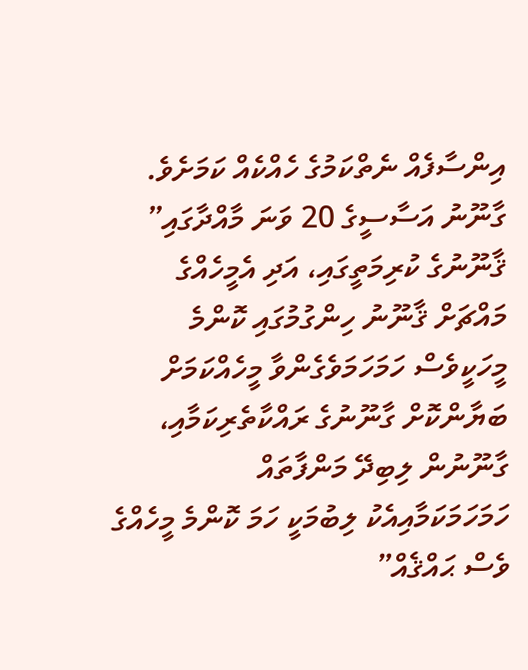އިންސާފެއް ނެތްކަމުގެ ހެއްކެއް ކަމަށެވެ.
ގާނޫނު އަސާސީގެ 20 ވަނަ މާއްދާގައި” ޤާނޫނުގެ ކުރިމަތީގައި، އަދި އެމީހެއްގެ މައްޗަށް ޤާނޫނު ހިންގުމުގައި ކޮންމެ މީހަކީވެސް ހަމަހަމަވެގެންވާ މީހެއްކަމަށް ބަޔާންކޮށް ގާނޫނުގެ ރައްކާތެރިކަމާއި، ގާނޫނުން ލިބިދޭ މަންފާތައް ހަމަހަމަކަމާއިއެކު ލިބުމަކީ ހަމަ ކޮންމެ މީހެއްގެ ވެސް ޙައްޤެއް”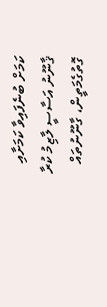ކަމަށް ބުނެފައިވާ ކަމަށާއި ޤާނޫނު އަސާސީ ލާޒިމު ކުރާ ގޮތުގެމަތީން، ގާނޫނުތައް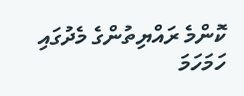ކޮންމެ ރައްޔިތުންގެ މެދުގައި ހަމަހަމަ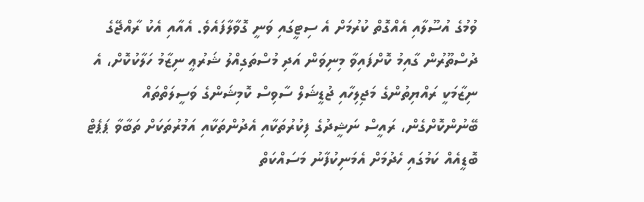ވުމުގެ އުސޫލާއި އެއްގޮތް ކުރުމަށް އެ ސިޓީގައި ވަނީ ގޮވާލާފައެވެ. އެއާއި އެކު ރާއްޖޭގެ ދުސްތޫރުން ގާއިމު ކޮށްފައިވާ މިނިވަން އަދި މުސްތަގިއްލު ޝަރުޢީ ނިޒާމު ހަލާކުކޮށް، އެ ނިޒާމަކީ ރައްޔިތުންގެ މަޖިލިހާއި ޖުޑީޝަލް ސާވިސް ކޮމިޝަންގެ ވަސީލަތްތައް ބޭނުންކޮށްގެން، ރައީސް ނަޝީދުގެ ފިކުރުތަކާއި އެދުންތަކާއި އަމުރުތަކަށް ތަބާވާ ޕަޕެޓް ބޮޑީއެއް ކަމުގައި ހެދުމަށް އެމަނިކުފާނު މަސައްކަތް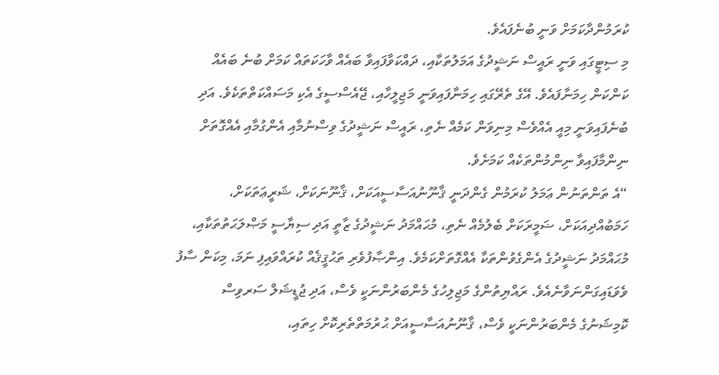ކުރަމުންދާކަމަށް ވަނީ ބުނެފައެވެ.
މި ސިޓީގައި ވަނީ ރައީސް ނަޝީދުގެ އަމަލުތަކާއި، ދައްކަވާފައިވާ ބައެއް ވާހަކަތައް ކަމަށް ބުނެ ބައެއް ކަންކަން ހިމަނާފައެވެ. އޭގެ ތެރޭގައި ހިމަނާފައިވަނީ މަޖިލީހާއި، ޖޭއެސްސީގެ އެކި މަސައްކަތްތަކެވެ. އަދި ބުނެފައިވަނީ މިއީ އެއްވެސް މިނިވަން ކަމެއް ނެތި، ރައީސް ނަޝީދުގެ ވިސްނުމާއި އެންގުމާއި އެއްގޮތަށް ނިންމާފައިވާ ނިންމުންތަކެއް ކަމަށެވެ.
“އެ ތަންތަނުން ޢަމަލު ކުރަމުން ގެންދަނީ ޤާނޫނުއަސާސީއަކަށް، ޤާނޫނަކަށް، ޝަރީޢަތަކަށް، ހަމަބުއްދިއަކަށް، ޟަމީރަކަށް ބެލުމެއް ނެތި، މުޙައްމަދު ނަޝީދުގެ ޒާތީ އަދި ސިޔާސީ މަޞްލަޙަތުތަކާއި، މުޙައްމަދު ނަޝީދުގެ އެންގެވުންތަކާ އެއްގޮތަށްކަމެވެ. އިންޞާފުވެރި ތަޙުޤީޤެއް ކުރައްވައިފި ނަމަ، މިކަން ސާފު ވެވަޑައިގަންނަވާނެއެވެ. ރައްޔިތުންގެ މަޖިލިހުގެ މެންބަރުންނަކީ ވެސް، އަދި ޖުޑީޝަލް ސަރވިސް ކޮމިޝަނުގެ މެންބަރުންނަކީ ވެސް، ޤާނޫނުއަސާސީއަށް ޙުރުމަތްތެރިކޮށް ހިތައި،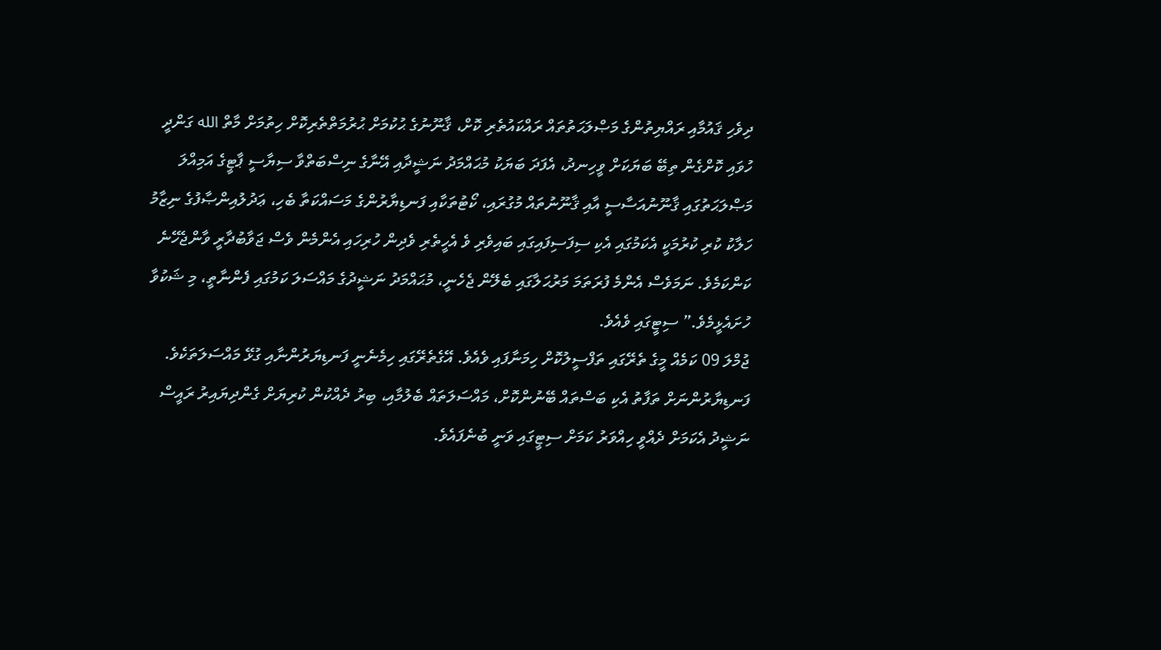ދިވެހި ޤައުމާއި ރައްޔިތުންގެ މަޞްލަޙަތުތައް ރައްކައުތެރި ކޮށް، ޤާނޫނުގެ ޙުކުމަށް ޙުރުމަތްތެރިކޮށް ހިތުމަށް މާތް الله ގަންދީ ހުވައި ކޮށްގެން ތިބޭ ބަޔަކަށް ވީހިނދު، އެފަދަ ބަޔަކު މުޙައްމަދު ނަޝީދާއި އޭނާގެ ނިސްބަތްވާ ސިޔާސީ ޕާޓީގެ އަމިއްލަ މަޞްލަޙަތުގައި ޤާނޫނުއަސާސީ އާއި ޤާނޫނުތައް މުގުރައި، ކޯޓުތަކާއި ފަނޑިޔާރުންގެ މަސައްކަތާ ބެހި، ޢަދުލުއިންޞާފުގެ ނިޒާމު ހަލާކު ކުރި ކުރުމަކީ އެކަމުގައި އެކި ސިފަސިފައިގައި ބައިވެރި ވެ އެހީތެރި ވެދިން ހުރިހައި އެންމެން ވެސް ޖަވާބުދާރީ ވާންޖެހޭނެ ކަންކަމެވެ. ނަމަވެސް އެންމެ ފުރަތަމަ މަރުޙަލާގައި ބެލޭން ޖެހެނީ، މުޙައްމަދު ނަޝީދުގެ މައްސަލަ ކަމުގައި ފެންނާތީ، މި ޝަކުވާ ހުށައެޅީމެވެ.” ސިޓީގައި ވެއެވެ.
ޖުމްލަ 09 ކަމެއް މީގެ ތެރޭގައި ތަފްސީލުކޮށް ހިމަނާފައި ވެއެވެ. އޭގެތެރޭގައި ހިމެނެނީ ފަނޑިޔަރުންނާއި ގުޅޭ މައްސަލަތަކެވެ. ފަނޑިޔާރުންނަށް ތަފާތު އެކި ބަސްތައް ބޭނުންކޮށް، މައްސަލަތައް ބެލުމާއި، ބިރު ދެއްކުން ކުރިޔަށް ގެންދިޔައިރު ރައީސް ނަޝީދު އެކަމަށް ދެއްވީ ހިއްވަރު ކަމަށް ސިޓީގައި ވަނީ ބުނެފައެވެ.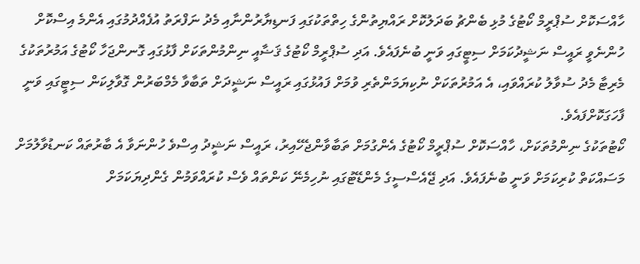ހާއްސަކޮށް ސުޕްރީމް ކޯޓުގެ މުޅި ބެންޗު ބަދަލުކޮށް ރައްޔިތުންގެ ހިތްތަކުގައި ފަނޑިޔާރުންނާއި މެދު ނަފްރަތު އުފެއްދުމުގައި އެންމެ އިސްކޮށް ހުންނެވީ ރައީސް ނަޝީދުކަމަށް ސިޓީގައި ވަނީ ބުނެފައެވެ. އަދި ސުޕްރީމް ކޯޓުގެ ޤަޟާއީ ނިންމުންތަކަށް ފާޅުގައި ގޮނންޖަހާ ކޯޓުގެ އަމުރުތަކުގެ މެރިޓާ މެދު ސުވާލު ކުރައްވައި، އެ އަމުރުތަކަށް ނުކިޔަމަންތެރި ވުމަށް ފައުޅުގައި ރައީސް ނަޝީދަށް ތަބާވާ މެމްބަރުން ގޮވާލިކަން ސިޓީގައި ވަނީ ފާހަގަކޮށްފައެވެ.
ކޯޓުތަކުގެ ނިންމުތަކަށް، ހާއްސަކޮށް ސުޕްރީމް ކޯޓުގެ އެންގުމަށް ތަބާވާންޖެހޭއިރު، ރައީސް ނަޝީދު އިސްވެ ހުންނަވާ އެ ބާރުތައް ކަނޑުވާލުމަށް މަސައްކަތް ކުރިކަމަށް ވަނީ ބުނެފައެވެ. އަދި ޖޭއެސްސީގެ މެންޑޭޓުގައި ނުހިމެނޭ ކަންތައް ވެސް ކުރައްވަމުން ގެންދިޔަކަމަށް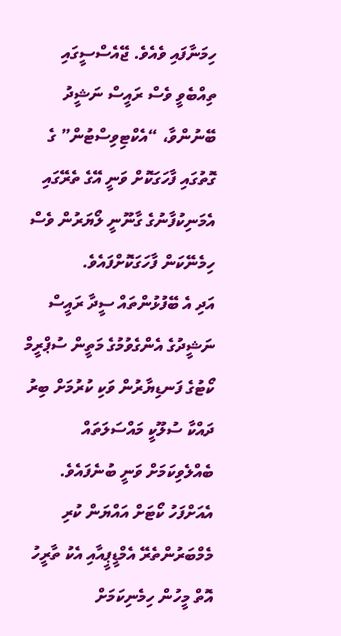ހިމަނާފައި ވެއެވެ. ޖޭއެސްސީގައި ތިއްބެވީ ވެސް ރައީސް ނަޝީދު ބޭނުންވާ، “އެކްޓިވިސްޓުން” ގެ ގޮތުގައި ފާހަގަކޮށް ވަނީ އޭގެ ތެރޭގައި އެމަނިކުފާނުގެ ގާނޫނީ ލޯޔަރުން ވެސް ހިމެނޭކަން ފާހަގަކޮށްފައެވެ.
އަދި އެ ބޭފުޅުންތައް ސީދާ ރައީސް ނަޝީދުގެ އެންގެވުމުގެ މަތީން ސުޕްރީމް ކޯޓުގެ ފަނޑިޔާރުން ވަކި ކުރުމަށް ބިރު ދައްކާ ސުލޫކީ މައްސަލަތައް ބެއްލެވިކަމަށް ވަނީ ބުނެފައެވެ. އެއަށްފަހު ކޯޓަށް އައްޔަން ކުރި މެމްބަރުންތެރޭ އެމްޑީޕީއާއި އެކު ތާރީހު އޮތް މީހުން ހިމެނިކަމަށް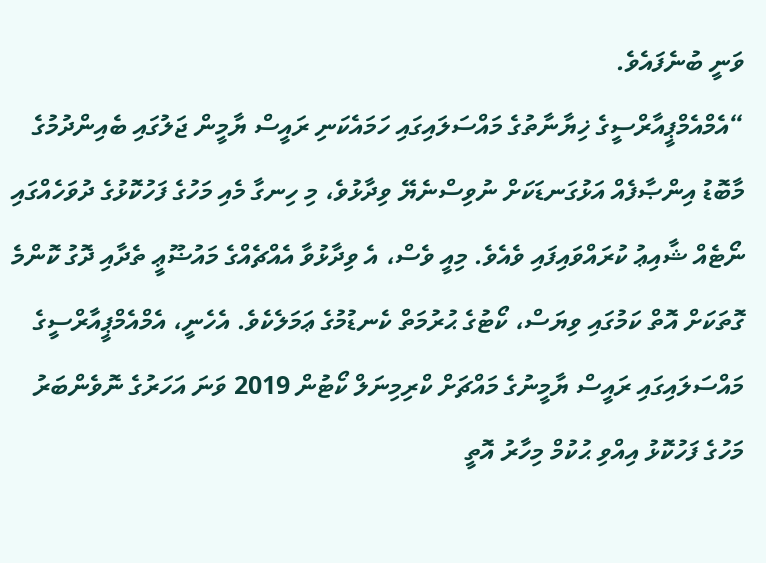ވަނީ ބުނެފައެވެ.
“އެމްއެމްޕީއާރްސީގެ ޚިޔާނާތުގެ މައްސަލައިގައި ހަމައެކަނި ރައީސް ޔާމީން ޖަލުގައި ބެއިންދުމުގެ މާބޮޑު އިންޞާފެއް އަޅުގަނޑަކަށް ނުވިސްނެޔޭ ވިދާޅުވެ، މި ހިނގާ މެއި މަހުގެ ފަހުކޮޅުގެ ދުވަހެއްގައި ނޯޓެއް ޝާއިޢު ކުރައްވައިފައި ވެއެވެ. މިއީ ވެސް، އެ ވިދާޅުވާ އެއްޗެއްގެ މައުޟޫޢީ ތެދާއި ދޮގު ކޮންމެ ގޮތަކަށް އޮތް ކަމުގައި ވިޔަސް، ކޯޓުގެ ޙުރުމަތް ކެނޑުމުގެ ޢަމަލެކެވެ. އެހެނީ، އެމްއެމްޕީއާރްސީގެ މައްސަލައިގައި ރައީސް ޔާމީނުގެ މައްޗަށް ކްރިމިނަލް ކޯޓުން 2019 ވަނަ އަހަރުގެ ނޮވެންބަރު މަހުގެ ފަހުކޮޅު އިއްވި ޙުކުމް މިހާރު އޮތީ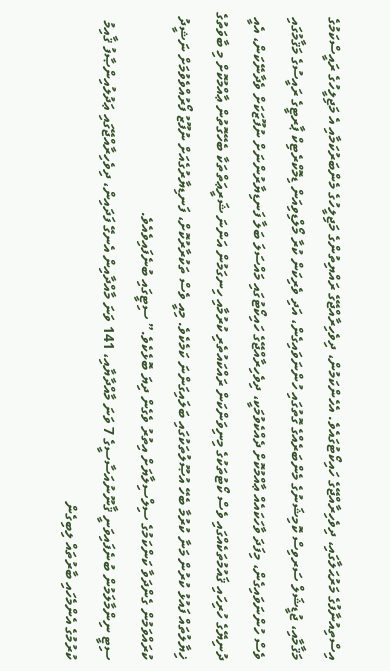އިސްތިއުނާފުގެ މަރުޙަލާގައި، ދިވެހިރާއްޖޭގެ ހައިކޯޓުގައެވެ. އެހެންކަމުން، ދިވެހިރާއްޖޭގެ ރައްޔިތުންގެ މަޖިލީހުގެ މެންބަރުކަމާއި އެ މަޖިލީހުގެ ރައީސްކަމުގެ މަޤާމާއި، ޖުޑީޝަލް ސަރވިސް ކޮމިޝަނުގެ މެންބަރެއްގެ ގޮތުގައި ހުންނަވައިގެން، އަދި ވެރިކަން ކުރާ މޯލްޑިވިއަން ޑިމޮކްރެޓިކް ޕާރޓީގެ ރައީސުގެ މަޤާމުގައި ވެސް ހުންނަވައިގެން، މިފަދަ ވާހަކައެއް ޢާއްމުކޮށް ދެއްކެވުމަކީ، ދިވެހިރާއްޖޭގެ ހައިކޯޓުގައި މައްސަލަ ބަލާ ފަނޑިޔާރުންނަށް ނުފޫޒަކަށް ވެދާނޭކަން، އެއީ ދުނިޔޭގެ ހުރިހައި ޤައުމުތަކެއްގައި ވެސް ކޯޓުތަކުގެ މިނިވަންކަން ރައްކައުތެރި ކުރުމާއި ހިނގަމުން އަންނަ ޝަރީޢަތްތަކާ ބެހޭގޮތުން ޢާއްމުކޮށް މި ބާވަތުގެ ޚިޔާލުތައް ފައުޅު ކުރުން މަނާ ކުރުމާ ބެހޭ އުޞޫލުތަކުގައި ބަލައިގަންނަ ކަމެކެވެ. މިއީ ވެސް ތަކުރާރުކޮށް، ފަނޑިޔާރުގެއަށް ނުފޫޒު ފޯރުއްވެވުމަށް ނަޝީދު ކުރައްވަމުން ގެންދަވާ ކަންކަމުގެ ސިލްސިލާޔަށް އިތުރު ވެގެން ދިޔަ ބޮޅެކެވެ.” ސިޓީގައި ބުނެފައިވެއެވެ.
ސިޓީ ނިންމާލަމުން ބުނެފައިވަނީ ޤާނޫނުއަސާސީގެ 7 ވަނަ މާއްދާޔާއި، 141 ވަނަ މާއްދާއިން އެނގޭ ފަދައިން، ދިވެހިރާއްޖޭގައި ޢަދުލުއިންޞާފު ޤާއިމު ކުރުމުގެ އެންމެހައި ބާރުތައް ލިބިގެން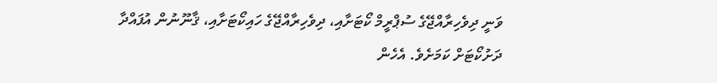ވަނީ ދިވެހިރާއްޖޭގެ ސުޕްރީމް ކޯޓަށާއި، ދިވެހިރާއްޖޭގެ ހައިކޯޓަށާއި، ޤާނޫނުން އުފައްދާ ދަށުކޯޓަށް ކަމަށެވެ. އެހެން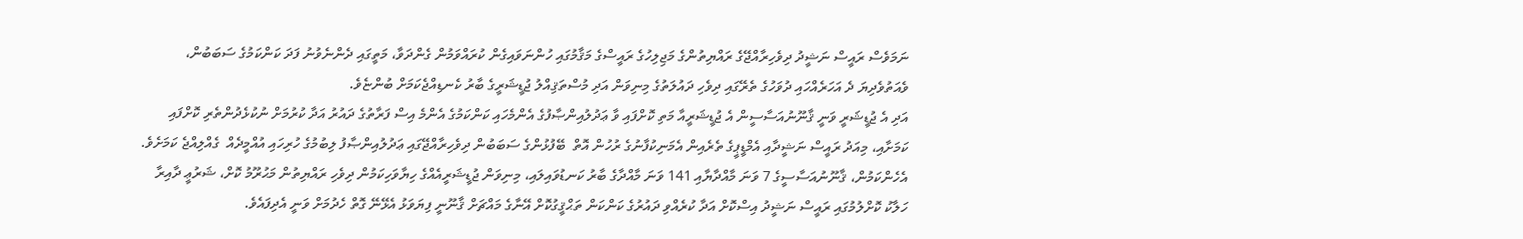ނަމަވެސް ރައީސް ނަޝީދު ދިވެހިރާއްޖޭގެ ރައްޔިތުންގެ މަޖިލިހުގެ ރައީސްގެ މަޤާމުގައި ހުންނަވައިގެން ކުރައްވަމުން ގެންދަވާ، މަތީގައި ދެންނެވުނު ފަދަ ކަންކަމުގެ ސަބަބުން، ވެއަތުވެދިޔަ ދެ އަހަރެއްހައި ދުވަހުގެ ތެރޭގައި ދިވެހި ދައުލަތުގެ މިނިވަން އަދި މުސްތަޤިއްލު ޖުޑީޝަރީގެ ބާރު ކެނޑިއްޖެކަމަށް ބުންޏެވެ.
އަދި އެ ޖުޑީޝަރީ ވަނީ ޤާނޫނުއަސާސީން އެ ޖުޑީޝަރީއާ މަތި ކޮށްފައި ވާ ޢަދުލުއިންޞާފުގެ އެންމެހައި ކަންކަމުގެ އެންމެ އިސް ފަރާތުގެ ދައުރު އަދާ ކުރުމަށް ނުކުޅެދުންތެރި ކޮށްފައި ކަމަށާއި، މިއަދު ރައީސް ނަޝީދާއި އެމްޑީޕީގެ ތެރެއިން އެމަނިކުފާނުގެ ރުހުން އޮތް  ބޭފުޅުންގެ ސަބަބުން ދިވެހިރާއްޖޭގައި ޢަދުލުއިންޞާފު ލިބުމުގެ ހުރިހައި އުއްމީދެއް  ގެއްލިއްޖެ ކަމަށެވެ. އެހެންކަމުން، ޤާނޫނުއަސާސީގެ 7 ވަނަ މާއްދާޔާއި 141 ވަނަ މާއްދާގެ ބާރު ކަނޑުވައިލައި، މިނިވަން ޖުޑީޝަރީއެއްގެ ހިޔާވަހިކަމުން ދިވެހި ރައްޔިތުން މަޙުރޫމު ކޮށް، ޝަރުޢީ ދާއިރާ ހަލާކު ކޮށްލުމުގައި ރައީސް ނަޝީދު އިސްކޮށް އަދާ ކުރެއްވި ދައުރުގެ ކަންކަން ތަޙްޤީގުކޮށް އޭނާގެ މައްޗަށް ޤާނޫނީ ފިޔަވަޅު އެޅޭނޭ ގޮތް ހެދުމަށް ވަނީ އެދިފައެވެ.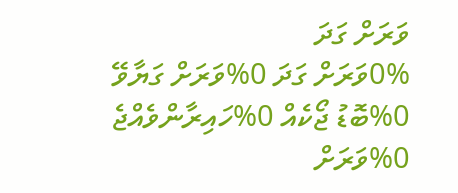ވަރަށް ގަދަ
0%ވަރަށް ގަދަ 0%ވަރަށް ގަޔާވޭ 0%ބޮޑު ޖޯކެއް 0%ހައިރާންވެއްޖެ 0%ވަރަށް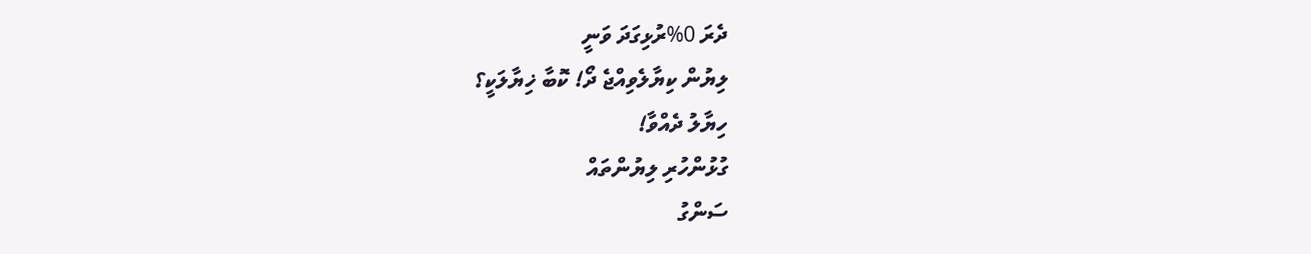ދެރަ 0%ރުޅިގަދަ ވަނީ
ލިޔުން ކިޔާލެވިއްޖެ ދޯ! ކޮބާ ޚިޔާލަކީ؟
ހިޔާލު ދެއްވާ!
ގުޅުންހުރި ލިޔުންތައް
ސަންގު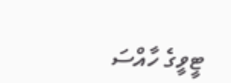ޓީވީގެ ހާއްސަ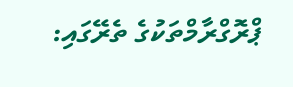ޕްރޮގްރާމްތަކުގެ ތެރޭގައި: